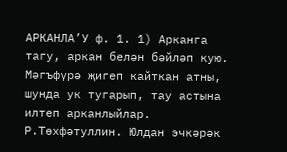АРКАНЛА’У ф. 1. 1) Арканга тагу, аркан белән бәйләп кую. Мәгъфүрә җигеп кайткан атны, шунда ук тугарып, тау астына илтеп арканлыйлар. Р.Төхфәтуллин. Юлдан эчкәрәк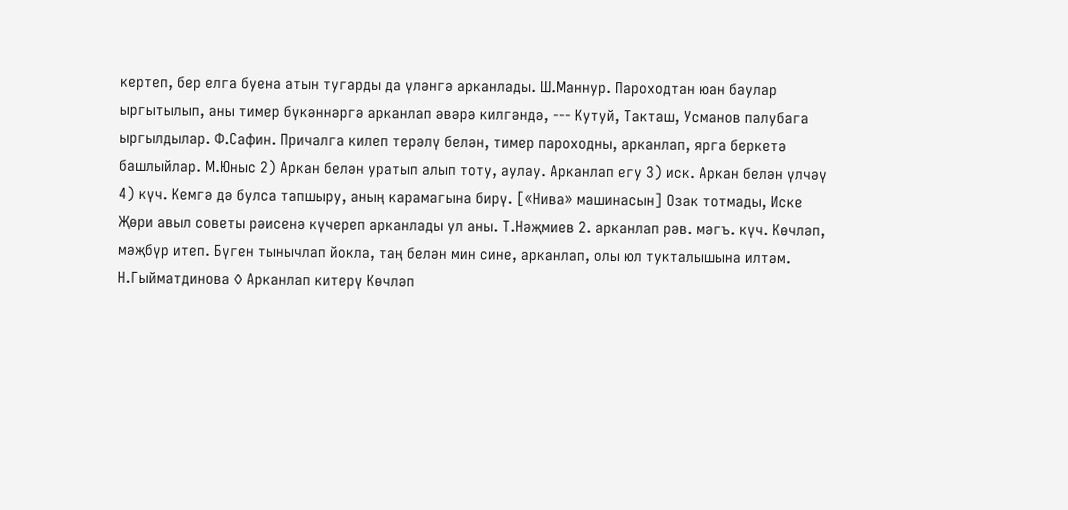кертеп, бер елга буена атын тугарды да үләнгә арканлады. Ш.Маннур. Пароходтан юан баулар ыргытылып, аны тимер бүкәннәргә арканлап әвәрә килгәндә, --- Кутуй, Такташ, Усманов палубага ыргылдылар. Ф.Сафин. Причалга килеп терәлү белән, тимер пароходны, арканлап, ярга беркетә башлыйлар. М.Юныс 2) Аркан белән уратып алып тоту, аулау. Арканлап егу 3) иск. Аркан белән үлчәү 4) күч. Кемгә дә булса тапшыру, аның карамагына бирү. [«Нива» машинасын] Озак тотмады, Иске Җөри авыл советы рәисенә күчереп арканлады ул аны. Т.Нәҗмиев 2. арканлап рәв. мәгъ. күч. Көчләп, мәҗбүр итеп. Бүген тынычлап йокла, таң белән мин сине, арканлап, олы юл тукталышына илтәм. Н.Гыйматдинова ◊ Арканлап китерү Көчләп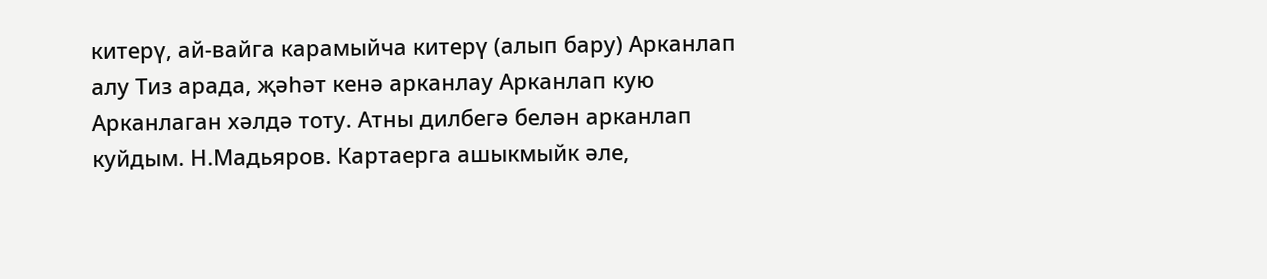китерү, ай-вайга карамыйча китерү (алып бару) Арканлап алу Тиз арада, җәһәт кенә арканлау Арканлап кую Арканлаган хәлдә тоту. Атны дилбегә белән арканлап куйдым. Н.Мадьяров. Картаерга ашыкмыйк әле,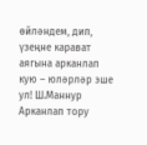өйләндем, дип, үзеңне карават аягына арканлап кую – юләрләр эше ул! Ш.Маннур Арканлап тору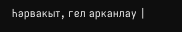Һәрвакыт, гел арканлау |